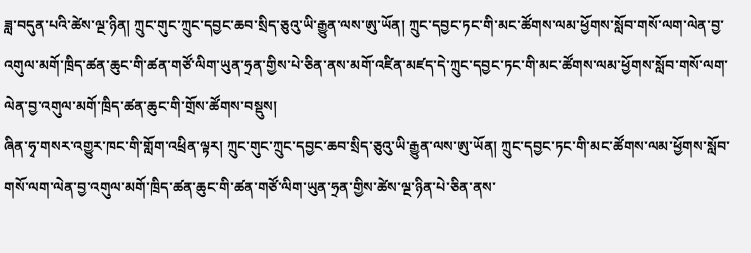ཟླ་བདུན་པའི་ཚེས་ལྔ་ཉིན། ཀྲུང་གུང་ཀྲུང་དབྱང་ཆབ་སྲིད་ཅུའུ་ཡི་རྒྱུན་ལས་ཨུ་ཡོན། ཀྲུང་དབྱང་ཏང་གི་མང་ཚོགས་ལམ་ཕྱོགས་སློབ་གསོ་ལག་ལེན་བྱ་འགུལ་མགོ་ཁྲིད་ཚན་ཆུང་གི་ཚན་གཙོ་ལིག་ཡུན་ཧྲན་གྱིས་པེ་ཅིན་ནས་མགོ་འཛིན་མཛད་དེ་ཀྲུང་དབྱང་ཏང་གི་མང་ཚོགས་ལམ་ཕྱོགས་སློབ་གསོ་ལག་ལེན་བྱ་འགུལ་མགོ་ཁྲིད་ཚན་ཆུང་གི་གྲོས་ཚོགས་བསྡུས།
ཞིན་ཧྭ་གསར་འགྱུར་ཁང་གི་གློག་འཕྲིན་ལྟར། ཀྲུང་གུང་ཀྲུང་དབྱང་ཆབ་སྲིད་ཅུའུ་ཡི་རྒྱུན་ལས་ཨུ་ཡོན། ཀྲུང་དབྱང་ཏང་གི་མང་ཚོགས་ལམ་ཕྱོགས་སློབ་གསོ་ལག་ལེན་བྱ་འགུལ་མགོ་ཁྲིད་ཚན་ཆུང་གི་ཚན་གཙོ་ལིག་ཡུན་ཧྲན་གྱིས་ཚེས་ལྔ་ཉིན་པེ་ཅིན་ནས་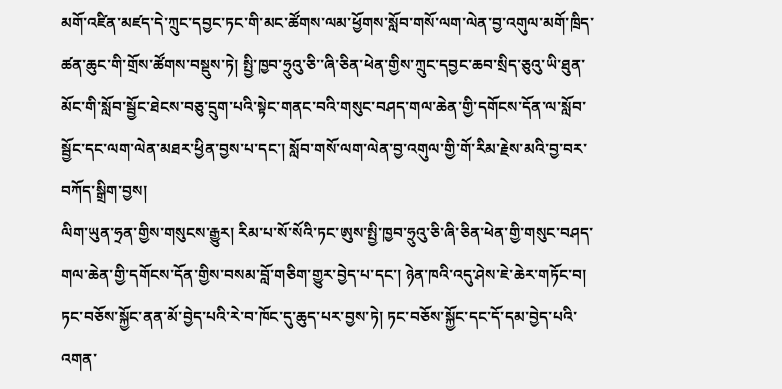མགོ་འཛིན་མཛད་དེ་ཀྲུང་དབྱང་ཏང་གི་མང་ཚོགས་ལམ་ཕྱོགས་སློབ་གསོ་ལག་ལེན་བྱ་འགུལ་མགོ་ཁྲིད་ཚན་ཆུང་གི་གྲོས་ཚོགས་བསྡུས་ཏེ། སྤྱི་ཁྱབ་ཧྲུའུ་ཅི་་ཞི་ཅིན་ཕེན་གྱིས་ཀྲུང་དབྱང་ཆབ་སྲིད་ཅུའུ་ཡི་ཐུན་མོང་གི་སློབ་སྦྱོང་ཐེངས་བཅུ་དྲུག་པའི་སྟེང་གནང་བའི་གསུང་བཤད་གལ་ཆེན་གྱི་དགོངས་དོན་ལ་སློབ་སྦྱོང་དང་ལག་ལེན་མཐར་ཕྱིན་བྱས་པ་དང་། སློབ་གསོ་ལག་ལེན་བྱ་འགུལ་གྱི་གོ་རིམ་རྗེས་མའི་བྱ་བར་བཀོད་སྒྲིག་བྱས།
ལིག་ཡུན་ཧྲན་གྱིས་གསུངས་རྒྱུར། རིམ་པ་སོ་སོའི་ཏང་ཨུས་སྤྱི་ཁྱབ་ཧྲུའུ་ཅི་ཞི་ཅིན་ཕེན་གྱི་གསུང་བཤད་གལ་ཆེན་གྱི་དགོངས་དོན་གྱིས་བསམ་བློ་གཅིག་གྱུར་བྱེད་པ་དང་། ཉེན་ཁའི་འདུ་ཤེས་ཇེ་ཆེར་གཏོང་བ། ཏང་བཅོས་སྐྱོང་ནན་མོ་བྱེད་པའི་རེ་བ་ཁོང་དུ་ཆུད་པར་བྱས་ཏེ། ཏང་བཅོས་སྐྱོང་དང་དོ་དམ་བྱེད་པའི་འགན་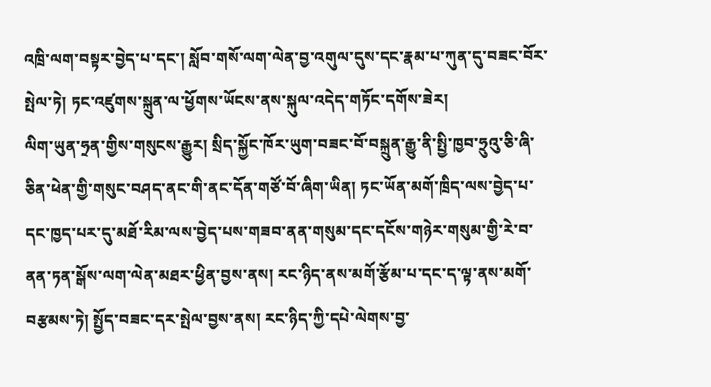འཁྲི་ལག་བསྟར་བྱེད་པ་དང་། སློབ་གསོ་ལག་ལེན་བྱ་འགུལ་དུས་དང་རྣམ་པ་ཀུན་དུ་བཟང་བོར་སྤེལ་ཏེ། ཏང་འཛུགས་སྐྲུན་ལ་ཕྱོགས་ཡོངས་ནས་སྐུལ་འདེད་གཏོང་དགོས་ཟེར།
ལིག་ཡུན་ཧྲན་གྱིས་གསུངས་རྒྱུར། སྲིད་སྐྱོང་ཁོར་ཡུག་བཟང་བོ་བསྐྲུན་རྒྱུ་ནི་སྤྱི་ཁྱབ་ཧྲུའུ་ཅི་ཞི་ཅིན་ཕེན་གྱི་གསུང་བཤད་ནང་གི་ནང་དོན་གཙོ་བོ་ཞིག་ཡིན། ཏང་ཡོན་མགོ་ཁྲིད་ལས་བྱེད་པ་དང་ཁྱད་པར་དུ་མཐོ་རིམ་ལས་བྱེད་པས་གཟབ་ནན་གསུམ་དང་དངོས་གཉེར་གསུམ་གྱི་རེ་བ་ནན་ཏན་སྒོས་ལག་ལེན་མཐར་ཕྱིན་བྱས་ནས། རང་ཉིད་ནས་མགོ་རྩོམ་པ་དང་ད་ལྟ་ནས་མགོ་བརྩམས་ཏེ། སྤྱོད་བཟང་དར་སྤེལ་བྱས་ནས། རང་ཉིད་ཀྱི་དཔེ་ལེགས་བྱ་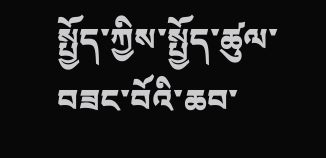སྤྱོད་ཀྱིས་སྤྱོད་ཚུལ་བཟང་བོའི་ཆབ་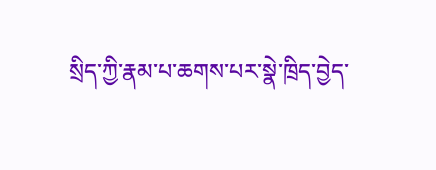སྲིད་ཀྱི་རྣམ་པ་ཆགས་པར་སྣེ་ཁྲིད་བྱེད་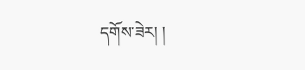དགོས་ཟེར། །